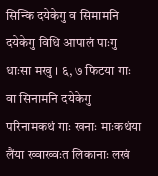सिन्कि दयेकेगु व सिमामनि दयेकेगु विधि आपालं पाःगु धाःसा मखु । ६, ७ फिटया गाः वा सिनामनि दयेकेगु परिनामकथं गाः खनाः माःकथंया लैंया ख्वाख्वःत लिकानाः लखं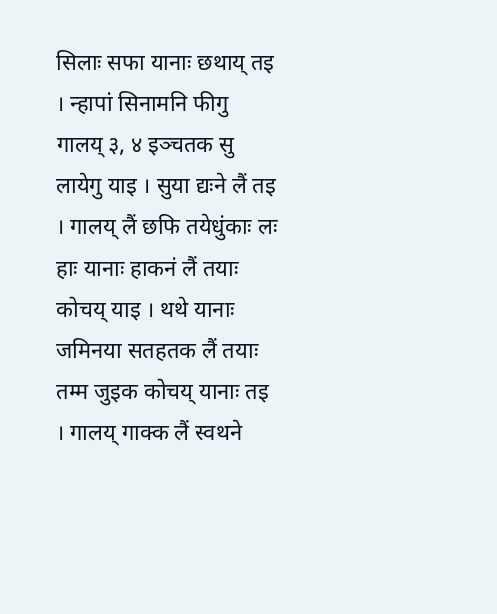सिलाः सफा यानाः छथाय् तइ । न्हापां सिनामनि फीगु गालय् ३, ४ इञ्चतक सु लायेगु याइ । सुया द्यःने लैं तइ । गालय् लैं छफि तयेधुंकाः लः हाः यानाः हाकनं लैं तयाः कोचय् याइ । थथे यानाः जमिनया सतहतक लैं तयाः तम्म जुइक कोचय् यानाः तइ । गालय् गाक्क लैं स्वथने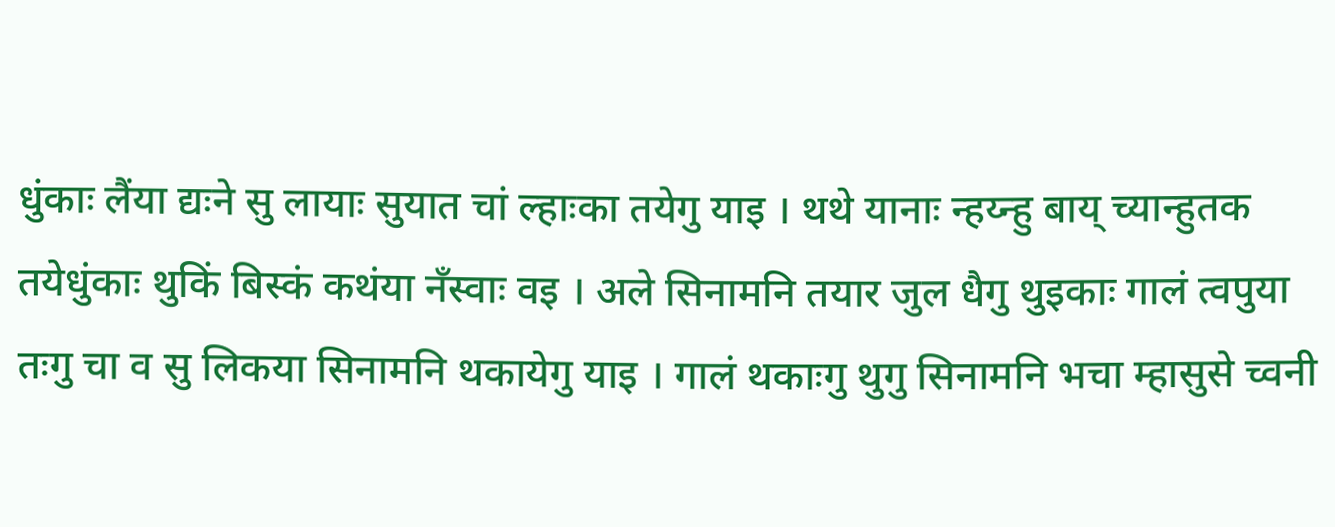धुंकाः लैंया द्यःने सु लायाः सुयात चां ल्हाःका तयेगु याइ । थथे यानाः न्हय्न्हु बाय् च्यान्हुतक तयेधुंकाः थुकिं बिस्कं कथंया नँस्वाः वइ । अले सिनामनि तयार जुल धैगु थुइकाः गालं त्वपुया तःगु चा व सु लिकया सिनामनि थकायेगु याइ । गालं थकाःगु थुगु सिनामनि भचा म्हासुसे च्वनी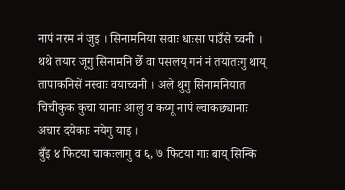नापं नरम नं जुइ । सिनामनिया सवाः धाःसा पाउँसे च्वनी । थथे तयार जूगु सिनामनि छेँ वा पसलय् गनं नं तयातःगु थाय् तापाकनिसें नस्वाः वयाच्वनी । अले थुगु सिनामनियात चिचीकुक कुचा यानाः आलु व कय्गू नापं ल्वाकछ्यानाः अचार दयेकाः नयेगु याइ ।
बुँइ ४ फिटया चाकःलागु व ६, ७ फिटया गाः बाय् सिन्कि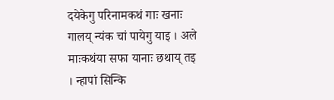दयेकेगु परिनामकथं गाः खनाः गालय् न्यंक चां पायेगु याइ । अले माःकथंया सफा यानाः छथाय् तइ । न्हापां सिन्कि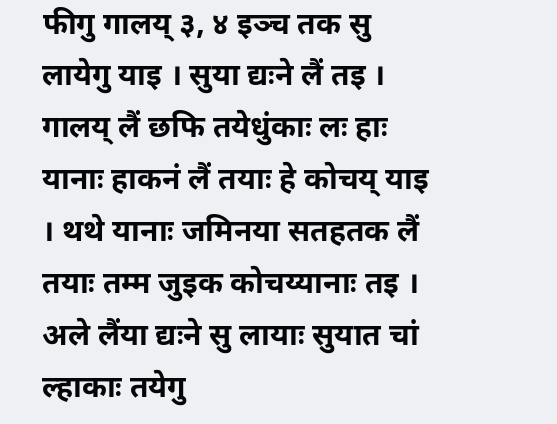फीगु गालय् ३, ४ इञ्च तक सु लायेगु याइ । सुया द्यःने लैं तइ । गालय् लैं छफि तयेधुंकाः लः हाः यानाः हाकनं लैं तयाः हे कोचय् याइ । थथे यानाः जमिनया सतहतक लैं तयाः तम्म जुइक कोचय्यानाः तइ । अले लैंया द्यःने सु लायाः सुयात चां ल्हाकाः तयेगु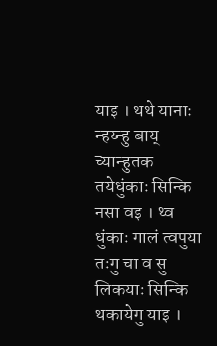याइ । थथे यानाः न्हय्न्हु बाय् च्यान्हुतक तयेधुंकाः सिन्कि नसा वइ । थ्व धुंकाः गालं त्वपुया तःगु चा व सु लिकयाः सिन्कि थकायेगु याइ ।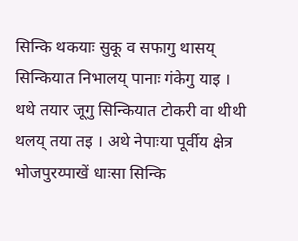सिन्कि थकयाः सुकू व सफागु थासय् सिन्कियात निभालय् पानाः गंकेगु याइ । थथे तयार जूगु सिन्कियात टोकरी वा थीथी थलय् तया तइ । अथे नेपाःया पूर्वीय क्षेत्र भोजपुरय्पाखें धाःसा सिन्कि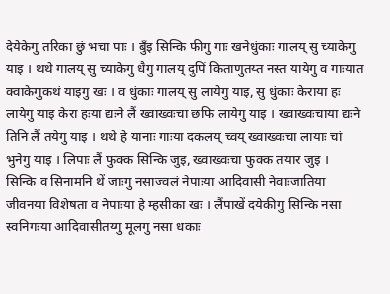देयेकेगु तरिका छुं भचा पाः । बुँइ सिन्कि फीगु गाः खनेधुंकाः गालय् सु च्याकेगु याइ । थथे गालय् सु च्याकेगु धैगु गालय् दुपिं किताणुतय्त नस्त यायेगु व गाःयात क्वाकेगुकथं याइगु खः । व धुंकाः गालय् सु लायेगु याइ, सु धुंकाः केराया हः लायेगु याइ केरा हःया द्यःने लैं ख्वाख्वःचा छफि लायेगु याइ । ख्वाख्वःचाया द्यःने तिनि लैं तयेगु याइ । थथे हे यानाः गाःया दकलय् च्वय् ख्वाख्वःचा लायाः चां भुनेगु याइ । लिपाः लैं फुक्क सिन्कि जुइ, ख्वाख्वःचा फुक्क तयार जुइ ।
सिन्कि व सिनामनि थें जाःगु नसाज्वलं नेपाःया आदिवासी नेवाःजातिया जीवनया विशेषता व नेपाःया हे म्हसीका खः । लैंपाखें दयेकीगु सिन्कि नसा स्वनिगःया आदिवासीतय्गु मूलगु नसा धकाः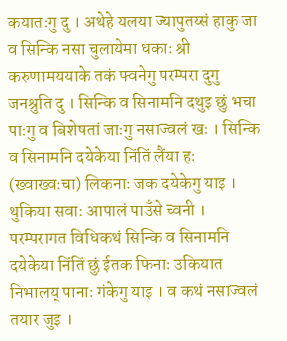कयातःगु दु । अथेहे यलया ज्यापुतय्सं हाकु जा व सिन्कि नसा चुलायेमा धकाः श्री करुणामययाके तकं फ्वनेगु परम्परा दुगु जनश्रुति दु । सिन्कि व सिनामनि दथुइ छुं भचा पाःगु व बिशेषतां जाःगु नसाज्वलं खः । सिन्कि व सिनामनि दयेकेया निंतिं लैंया हः (ख्वाख्वःचा) लिकनाः जक दयेकेगु याइ । थुकिया सवाः आपालं पाउँसे च्वनी । परम्परागत विधिकथं सिन्कि व सिनामनि दयेकेया निंतिं छुं ईतक फिनाः उकियात निभालय् पानाः गंकेगु याइ । व कथं नसाज्वलं तयार जुइ ।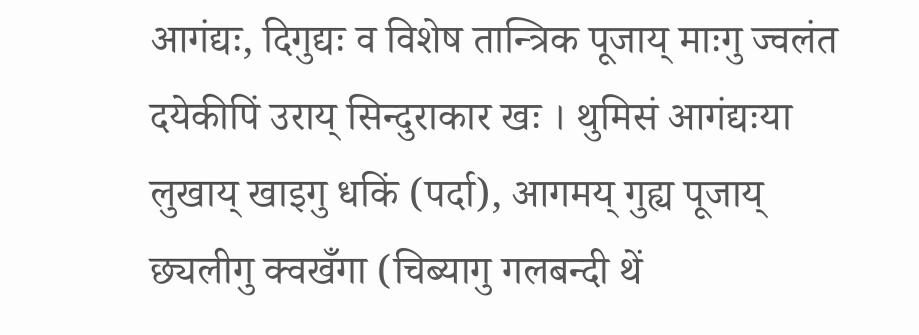आगंद्यः, दिगुद्यः व विशेष तान्त्रिक पूजाय् माःगु ज्वलंत दयेकीपिं उराय् सिन्दुराकार खः । थुमिसं आगंद्यःया लुखाय् खाइगु धकिं (पर्दा), आगमय् गुह्य पूजाय् छ्यलीगु क्वखँगा (चिब्यागु गलबन्दी थें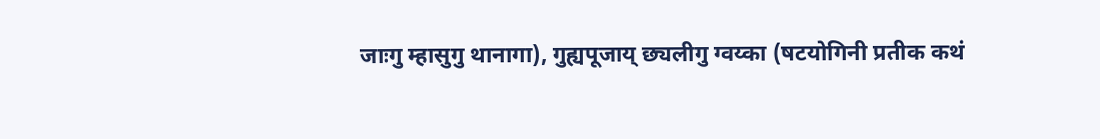जाःगु म्हासुगु थानागा), गुह्यपूजाय् छ्यलीगु ग्वय्का (षटयोगिनी प्रतीक कथं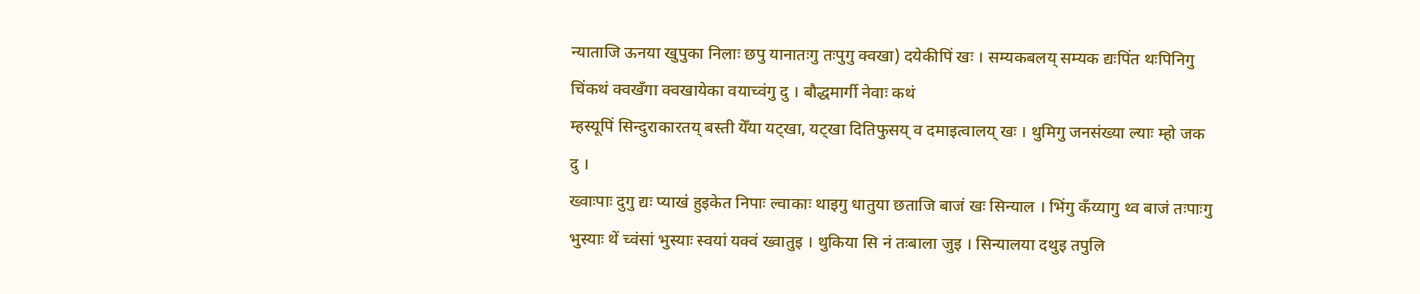न्याताजि ऊनया खुपुका निलाः छपु यानातःगु तःपुगु क्वखा) दयेकीपिं खः । सम्यकबलय् सम्यक द्यःपिंत थःपिनिगु चिंकथं क्वखँगा क्वखायेका वयाच्वंगु दु । बौद्धमार्गी नेवाः कथं
म्हस्यूपिं सिन्दुराकारतय् बस्ती येँया यट्खा, यट्खा दितिफुसय् व दमाइत्वालय् खः । थुमिगु जनसंख्या ल्याः म्हो जक दु ।
ख्वाःपाः दुगु द्यः प्याखं हुइकेत निपाः ल्वाकाः थाइगु धातुया छताजि बाजं खः सिन्याल । भिंगु कँय्यागु थ्व बाजं तःपाःगु भुस्याः थें च्वंसां भुस्याः स्वयां यक्वं ख्वातुइ । थुकिया सि नं तःबाला जुइ । सिन्यालया दथुइ तपुलि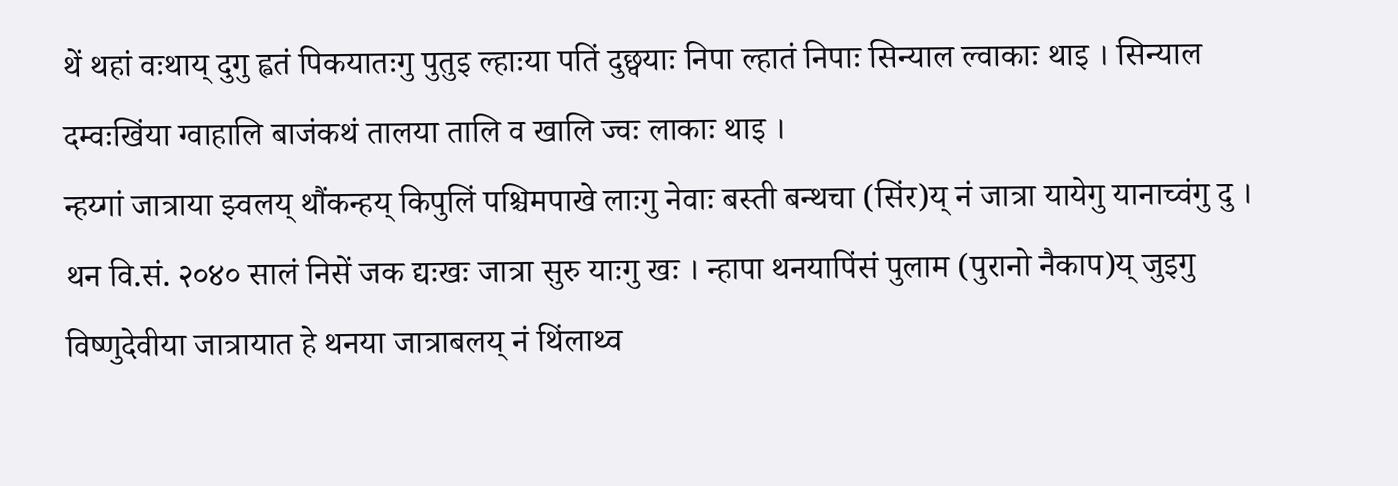थें थहां वःथाय् दुगु ह्वतं पिकयातःगु पुतुइ ल्हाःया पतिं दुछ्वयाः निपा ल्हातं निपाः सिन्याल ल्वाकाः थाइ । सिन्याल दम्वःखिंया ग्वाहालि बाजंकथं तालया तालि व खालि ज्वः लाकाः थाइ ।
न्हय्गां जात्राया झ्वलय् थौंकन्हय् किपुलिं पश्चिमपाखे लाःगु नेवाः बस्ती बन्थचा (सिंर)य् नं जात्रा यायेगु यानाच्वंगु दु । थन वि.सं. २०४० सालं निसें जक द्यःखः जात्रा सुरु याःगु खः । न्हापा थनयापिंसं पुलाम (पुरानो नैकाप)य् जुइगु विष्णुदेवीया जात्रायात हे थनया जात्राबलय् नं थिंलाथ्व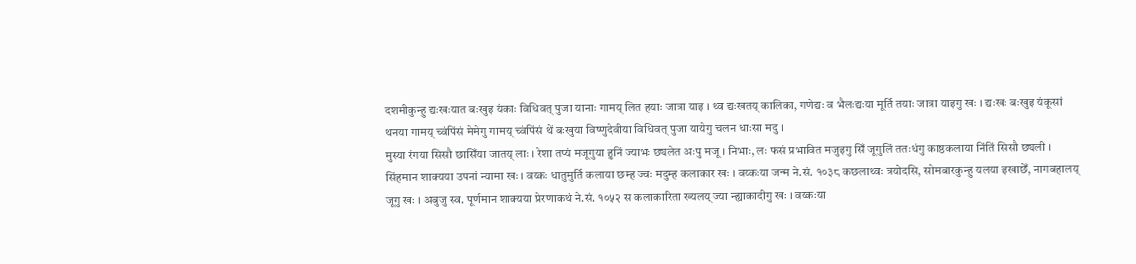दशमीकुन्हु द्यःखःयात बःखुइ यंकाः विधिवत् पुजा यानाः गामय् लित हयाः जात्रा याइ । थ्व द्यःखतय् कालिका, गणेद्यः व भैलःद्यःया मूर्ति तयाः जात्रा याइगु खः । द्यःखः बःखुइ यंकूसां थनया गामय् च्वंपिंसं मेमेगु गामय् च्वंपिंसं थें बःखुया विष्णुदेवीया विधिवत् पुजा यायेगु चलन धाःसा मदु ।
मुस्या रंगया सिसौ छासिँया जातय् लाः । रेशा तप्यं मजूगुया हुनिं ज्याभः छ्यलेत अःपु मजू । निभाः, लः फसं प्रभावित मजुइगु सिँ जूगुलिं ततःधंगु काष्ठकलाया निंतिं सिसौ छ्यली ।
सिंहमान शाक्यया उपनां न्यामा खः । वय्कः धातुमुर्ति कलाया छम्ह ज्वः मदुम्ह कलाकार खः । वय्कःया जन्म ने.सं. १०३८ कछलाथ्वः त्रयोदसि, सोमबारकुन्हु यलया इखाछेँ, नागबहालय् जूगु खः । अबुजु स्व. पूर्णमान शाक्यया प्रेरणाकथं ने.सं. १०५२ स कलाकारिता ख्यलय् ज्या न्ह्याकादीगु खः । वय्कःया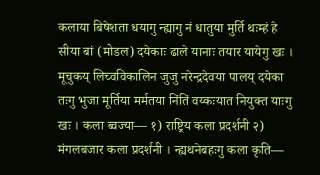कलाया बिषेशता धयागु न्ह्यागु नं धातुया मुर्ति थःम्हं हे सीया बां (मोडल) दयेकाः ढाले यानाः तयार यायेगु खः । मूचुकय् लिच्वविकालिन जुजु नरेन्द्रदेवया पालय् दयेका तःगु भुजा मूर्तिया मर्मतया निंतिं वय्कःयात नियुक्त याःगु खः । कला ब्वज्या— १) राष्ट्रिय कला प्रदर्शनी २) मंगलबजार कला प्रदर्शनी । न्ह्यथनेबहःगु कला कृति—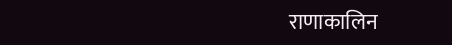राणाकालिन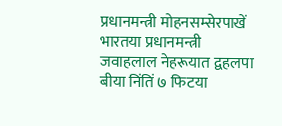प्रधानमन्त्री मोहनसम्सेरपाखें भारतया प्रधानमन्त्री जवाहलाल नेहरूयात द्वहलपा बीया निंतिं ७ फिटया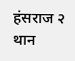हंसराज २ थान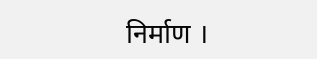निर्माण ।